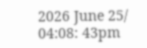2026 June 25/ 04:08: 43pm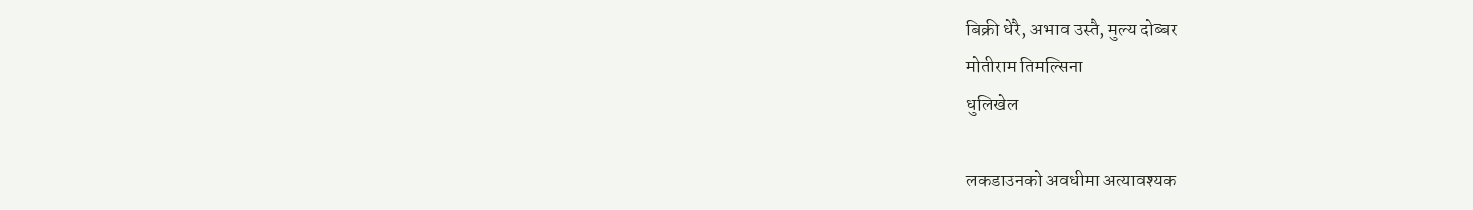बिक्री धेरै, अभाव उस्तै, मुल्य दोब्बर
मोतीराम तिमल्सिना
धुलिखेल

लकडाउनको अवधीमा अत्यावश्यक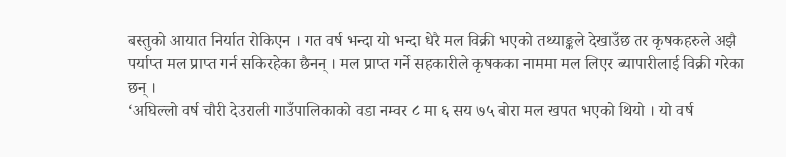बस्तुको आयात निर्यात रोकिएन । गत वर्ष भन्दा यो भन्दा धेरै मल विक्री भएको तथ्याङ्कले देखाउँछ तर कृषकहरुले अझै पर्याप्त मल प्राप्त गर्न सकिरहेका छैनन् । मल प्राप्त गर्ने सहकारीले कृषकका नाममा मल लिएर ब्यापारीलाई विक्री गरेका छन् ।
‘अघिल्लो वर्ष चौरी देउराली गाउँपालिकाको वडा नम्वर ८ मा ६ सय ७५ बोरा मल खपत भएको थियो । यो वर्ष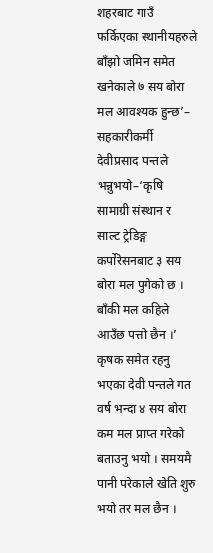शहरबाट गाउँ फर्किएका स्थानीयहरुले बाँझो जमिन समेत खनेकाले ७ सय बोरा मल आवश्यक हुन्छ’– सहकारीकर्मी देवीप्रसाद पन्तले भन्नुभयो–‘कृषि सामाग्री संस्थान र साल्ट ट्रेडिङ्ग कर्पोरेसनबाट ३ सय बोरा मल पुगेको छ । बाँकी मल कहिले आउँछ पत्तो छैन ।’ कृषक समेत रहनु भएका देवी पन्तले गत वर्ष भन्दा ४ सय बोरा कम मल प्राप्त गरेको बताउनु भयो । समयमै पानी परेकाले खेति शुरु भयो तर मल छैन ।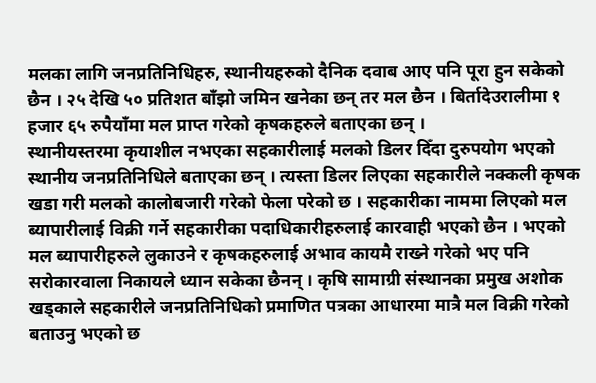मलका लागि जनप्रतिनिधिहरु, स्थानीयहरुको दैनिक दवाब आए पनि पूरा हुन सकेको छैन । २५ देखि ५० प्रतिशत बाँझो जमिन खनेका छन् तर मल छैन । बिर्तादेउरालीमा १ हजार ६५ रुपैयाँमा मल प्राप्त गरेको कृषकहरुले बताएका छन् ।
स्थानीयस्तरमा कृयाशील नभएका सहकारीलाई मलको डिलर दिँदा दुरुपयोग भएको स्थानीय जनप्रतिनिधिले बताएका छन् । त्यस्ता डिलर लिएका सहकारीले नक्कली कृषक खडा गरी मलको कालोबजारी गरेको फेला परेको छ । सहकारीका नाममा लिएको मल ब्यापारीलाई विक्री गर्ने सहकारीका पदाधिकारीहरुलाई कारवाही भएको छैन । भएको मल ब्यापारीहरुले लुकाउने र कृषकहरुलाई अभाव कायमै राख्ने गरेको भए पनि सरोकारवाला निकायले ध्यान सकेका छैनन् । कृषि सामाग्री संस्थानका प्रमुख अशोक खड्काले सहकारीले जनप्रतिनिधिको प्रमाणित पत्रका आधारमा मात्रै मल विक्री गरेको बताउनु भएको छ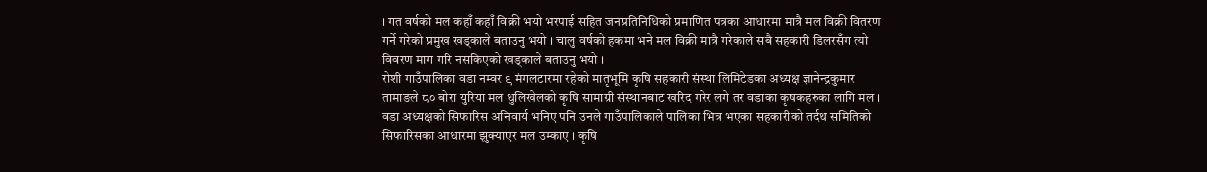। गत वर्षको मल कहाँ कहाँ विक्री भयो भरपाई सहित जनप्रतिनिधिको प्रमाणित पत्रका आधारमा मात्रै मल विक्री वितरण गर्ने गरेको प्रमुख खड्काले बताउनु भयो । चालु वर्षको हकमा भने मल विक्री मात्रै गरेकाले सबै सहकारी डिलरसँग त्यो विवरण माग गरि नसकिएको खड्काले बताउनु भयो ।
रोशी गाउँपालिका वडा नम्वर ९ मंगलटारमा रहेको मातृभूमि कृषि सहकारी संस्था लिमिटेडका अध्यक्ष ज्ञानेन्द्रकुमार तामाङले ८० बोरा युरिया मल धुलिखेलको कृषि सामाग्री संस्थानबाट खरिद गरेर लगे तर वडाका कृषकहरुका लागि मल । वडा अध्यक्षको सिफारिस अनिवार्य भनिए पनि उनले गाउँपालिकाले पालिका भित्र भएका सहकारीको तर्दथ समितिको सिफारिसका आधारमा झुक्याएर मल उम्काए । कृषि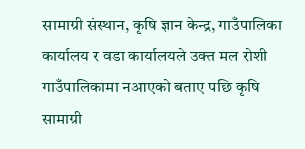सामाग्री संस्थान, कृषि ज्ञान केन्द्र, गाउँपालिका कार्यालय र वडा कार्यालयले उक्त मल रोशी गाउँपालिकामा नआएको बताए पछि कृषि सामाग्री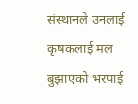संस्थानले उनलाई कृषकलाई मल बुझाएको भरपाई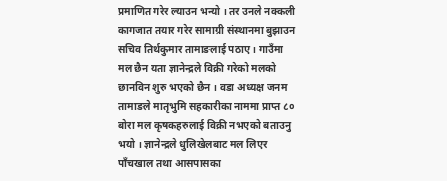प्रमाणित गरेर ल्याउन भन्यो । तर उनले नक्कली कागजात तयार गरेर सामाग्री संस्थानमा बुझाउन सचिव तिर्थकुमार तामाङलाई पठाए । गाउँमा मल छैन यता ज्ञानेन्द्रले विक्री गरेको मलको छानविन शुरु भएको छैन । वडा अध्यक्ष जनम तामाङले मातृभुमि सहकारीका नाममा प्राप्त ८० बोरा मल कृषकहरुलाई विक्री नभएको बताउनु भयो । ज्ञानेन्द्रले धुलिखेलबाट मल लिएर पाँचखाल तथा आसपासका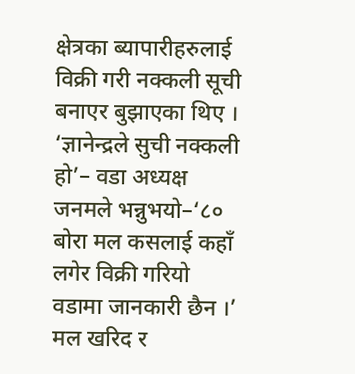क्षेत्रका ब्यापारीहरुलाई विक्री गरी नक्कली सूची बनाएर बुझाएका थिए ।
‘ज्ञानेन्द्रले सुची नक्कली हो’– वडा अध्यक्ष जनमले भन्नुभयो–‘८० बोरा मल कसलाई कहाँ लगेर विक्री गरियो वडामा जानकारी छैन ।’ मल खरिद र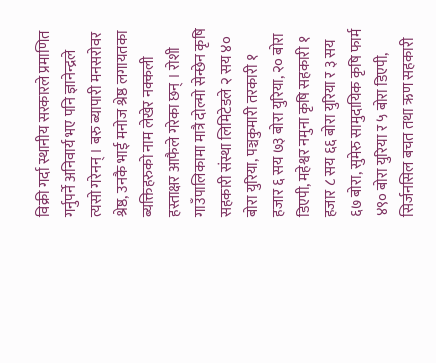विक्री गर्दा स्थानीय सरकारले प्रमाणित गर्नुपर्ने अनिवार्य भए पनि ज्ञानेन्द्रले त्यसो गरेनन् । बरु ब्यापारी मनसरोवर श्रेष्ठ, उनकै भाई मनोज श्रेष्ठ लगायतका ब्यक्तिहरुको नाम लेखेर नक्कली हस्ताक्षर आफैले गरेका छन् । रोशी गाउँपालिकामा मात्रै दोल्मो सेन्छेन कृषि सहकारी संस्था लिमिटेडले २ सय ४० बोरा युरिया, पञ्चकुमारी तरकारी १ हजार ६ सय ७३ बोरा युरिया, २० बोरा डिएपी, महेश्वर नमुना कृषि सहकारी १ हजार ८ सय ६६ बोरा युरिया र ३ सय ६७ बोरा, सुमेरु सामुदायिक कृषि फार्म ४९० बोरा युरिया र ५ बोरा डिएपी, सिर्जनसिल बचत तथा ऋण सहकारी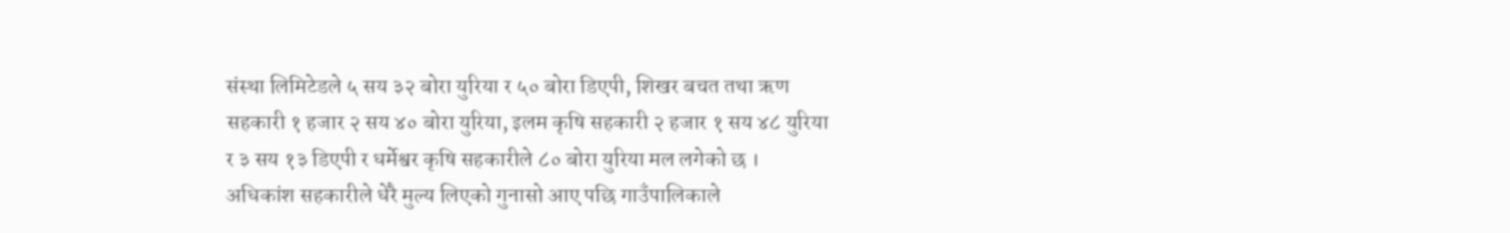संस्था लिमिटेडले ५ सय ३२ बोरा युरिया र ५० बोरा डिएपी, शिखर बचत तथा ऋण सहकारी १ हजार २ सय ४० बोरा युरिया, इलम कृषि सहकारी २ हजार १ सय ४८ युरिया र ३ सय १३ डिएपी र धर्मेश्वर कृषि सहकारीले ८० बोरा युरिया मल लगेको छ । अधिकांश सहकारीले धेरै मुल्य लिएको गुनासो आए पछि गाउँपालिकाले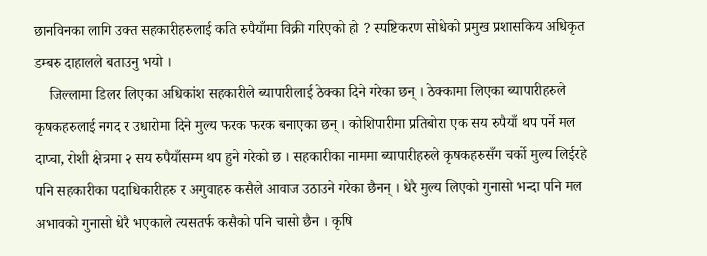छानविनका लागि उक्त सहकारीहरुलाई कति रुपैयाँमा विक्री गरिएको हो ? स्पष्टिकरण सोधेको प्रमुख प्रशासकिय अधिकृत डम्बरु दाहालले बताउनु भयो ।
    जिल्लामा डिलर लिएका अधिकांश सहकारीले ब्यापारीलाई ठेक्का दिने गरेका छन् । ठेक्कामा लिएका ब्यापारीहरुले कृषकहरुलाई नगद र उधारोमा दिने मुल्य फरक फरक बनाएका छन् । कोशिपारीमा प्रतिबोरा एक सय रुपैयाँ थप पर्ने मल दाप्चा, रोशी क्षेत्रमा २ सय रुपैयाँसम्म थप हुने गरेको छ । सहकारीका नाममा ब्यापारीहरुले कृषकहरुसँग चर्को मुल्य लिईरहे पनि सहकारीका पदाधिकारीहरु र अगुवाहरु कसैले आवाज उठाउने गरेका छैनन् । धेरै मुल्य लिएको गुनासो भन्दा पनि मल अभावको गुनासो धेरै भएकाले त्यसतर्फ कसैको पनि चासो छैन । कृषि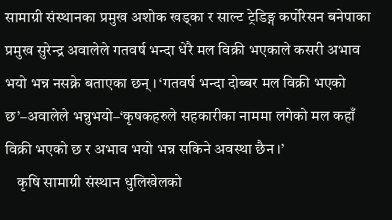सामाग्री संस्थानका प्रमुख अशोक खड्का र साल्ट ट्रेडिङ्ग कर्पोरेसन बनेपाका प्रमुख सुरेन्द्र अवालेले गतवर्ष भन्दा धेरै मल विक्री भएकाले कसरी अभाव भयो भन्न नसक्ने बताएका छन् । ‘गतवर्ष भन्दा दोब्बर मल विक्री भएको छ’–अवालेले भन्नुभयो–‘कृषकहरुले सहकारीका नाममा लगेको मल कहाँ विक्री भएको छ र अभाव भयो भन्न सकिने अवस्था छैन ।’
    कृषि सामाग्री संस्थान धुलिखेलको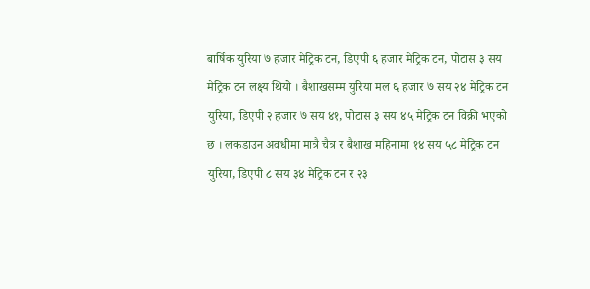बार्षिक युरिया ७ हजार मेट्रिक टन, डिएपी ६ हजार मेट्रिक टन, पोटास ३ सय मेट्रिक टन लक्ष्य थियो । बैशाखसम्म युरिया मल ६ हजार ७ सय २४ मेट्रिक टन युरिया, डिएपी २ हजार ७ सय ४१, पोटास ३ सय ४५ मेट्रिक टन विक्री भएको छ । लकडाउन अवधीमा मात्रै चैत्र र बैशाख महिनामा १४ सय ५८ मेट्रिक टन युरिया, डिएपी ८ सय ३४ मेट्रिक टन र २३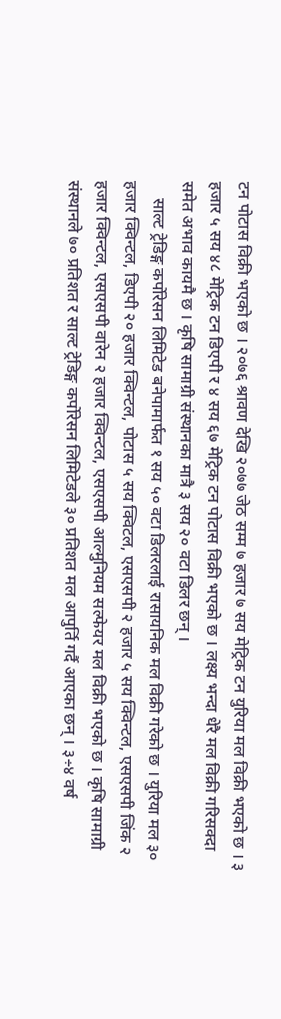टन पोटास विक्री भएको छ । २०७६ श्रावण देखि २०७७ जेठ सम्म ७ हजार ७ सय मेट्रिक टन युरिया मल विक्री भएको छ । ३ हजार ५ सय ४८ मेट्रिक टन डिएपी र ४ सय ६७ मेट्रिक टन पोटास विक्री भएको छ । लक्ष्य भन्दा धेरै मल विक्री गरिसक्दा समेत अभाव कायमै छ । कृषि सामाग्री संस्थानका मात्रै ३ सय २० वटा डिलर छन् ।
    साल्ट ट्रेडिङ्ग कर्पोरेसन लिमिटेड बनेपामार्फत १ सय ५० वटा डिलरलाई रासायनिक मल विक्री गरेको छ । युरिया मल ३० हजार क्विन्टल, डिएपी २० हजार क्विन्टल, पोटास ५ सय क्विटल, एसएसपी २ हजार ५ सय क्विन्टल, एसएसपी जिंक २ हजार क्विन्टल, एसएसपी वारेन २ हजार क्विन्टल, एसएसपी आल्मुनियम सल्फेयर मल विक्री भएको छ । कृषि सामाग्री संस्थानले ७० प्रतिशत र साल्ट ट्रेडिङ्ग कर्पोरेसन लिमिटेडले ३० प्रतिशत मल आपुर्ति गर्दै आएका छन् । ३÷४ वर्ष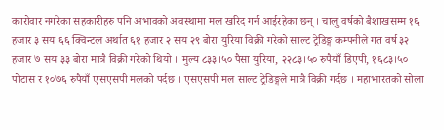कारोवार नगरेका सहकारीहरु पनि अभावको अवस्थामा मल खरिद गर्न आईरहेका छन् । चालु वर्षको बैशाखसम्म १६ हजार ३ सय ६६ क्विन्टल अर्थात ६१ हजार २ सय २९ बोरा युरिया विक्री गरेको साल्ट ट्रेडिङ्ग कम्पनीले गत वर्ष ३२ हजार ७ सय ३३ बोरा मात्रै विक्री गरेको थियो । मुल्य ८३३।५० पैसा युरिया, २२८३।५० रुपैयाँ डिएपी, १६८३।५० पोटास र १०७६ रुपैयाँ एसएसपी मलको पर्दछ । एसएसपी मल साल्ट ट्रेडिङ्गले मात्रै विक्री गर्दछ । महाभारतको सोला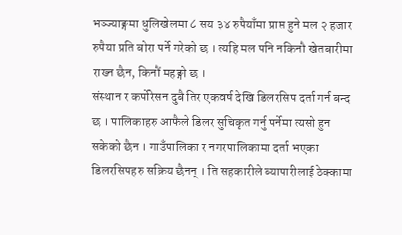भञ्ज्याङ्गमा धुलिखेलमा ८ सय ३४ रुपैयाँमा प्राप्त हुने मल २ हजार रुपैया प्रति बोरा पर्ने गरेको छ । त्यहि मल पनि नकिनौ खेतबारीमा राख्न छैन, किनौं महङ्गो छ ।
संस्थान र कर्पोरेसन दुबै तिर एकवर्ष देखि डिलरसिप दर्ता गर्न बन्द छ । पालिकाहरु आफैले डिलर सुचिकृत गर्नु पर्नेमा त्यसो हुन सकेको छैन । गाउँपालिका र नगरपालिकामा दर्ता भएका डिलरसिपहरु सक्रिय छैनन् । ति सहकारीले ब्यापारीलाई ठेक्कामा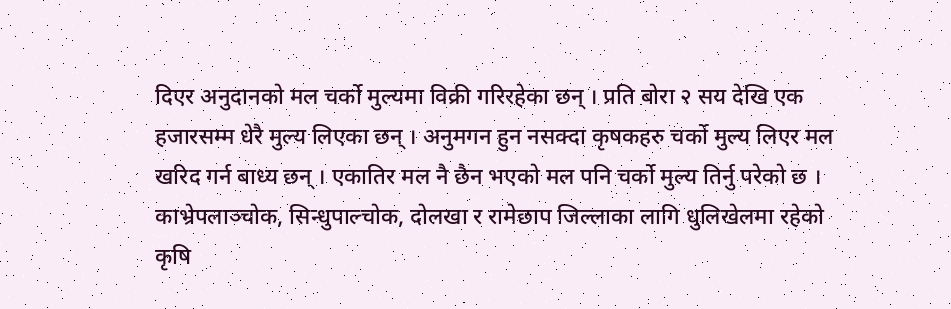दिएर अनुदानको मल चर्को मुल्यमा विक्री गरिरहेका छन् । प्रति बोरा २ सय देखि एक हजारसम्म धेरै मुल्य लिएका छन् । अनुमगन हुन नसक्दा कृषकहरु चर्को मुल्य लिएर मल खरिद गर्न बाध्य छन् । एकातिर मल नै छैन भएको मल पनि चर्को मुल्य तिर्नु परेको छ । काभ्रेपलाञ्चोक, सिन्धुपाल्चोक, दोलखा र रामेछाप जिल्लाका लागि धुलिखेलमा रहेको कृषि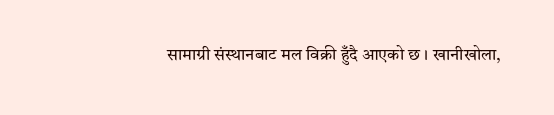सामाग्री संस्थानबाट मल विक्री हुँदै आएको छ । खानीखोला,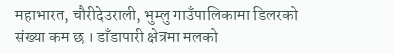महाभारत, चौरीदेउराली, भुम्लु गाउँपालिकामा डिलरको संख्या कम छ । डाँडापारी क्षेत्रमा मलको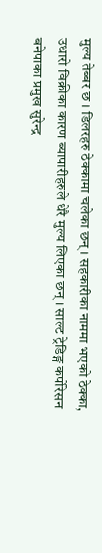मुल्य तेब्बर छ । डिलरहरु ठेक्कामा चलेका छन् । सहकारीका नाममा भएको ठेक्का, उधारो विक्रीका कारण ब्यापारीहरुले धेरै मुल्य लिएका छन् । साल्ट ट्रेडिङ्ग कर्पोरेसन बनेपाका प्रमुख सुरेन्द्र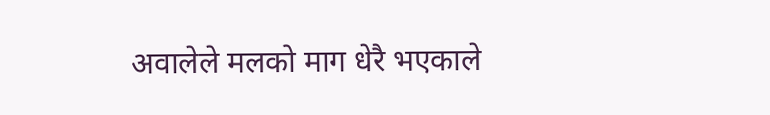अवालेले मलको माग धेरै भएकाले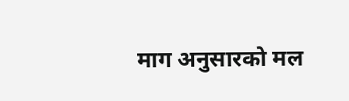माग अनुसारको मल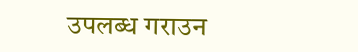उपलब्ध गराउन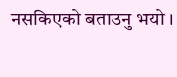नसकिएको बताउनु भयो ।